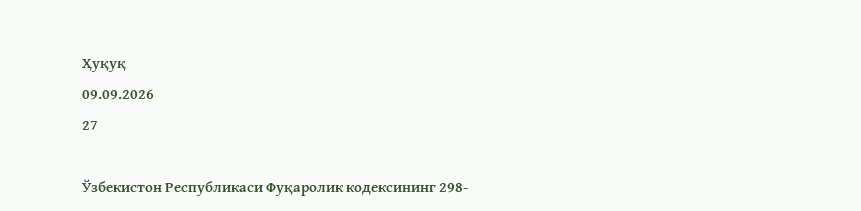Ҳуқуқ
09.09.2026
27

Ўзбекистон Республикаси Фуқаролик кодексининг 298-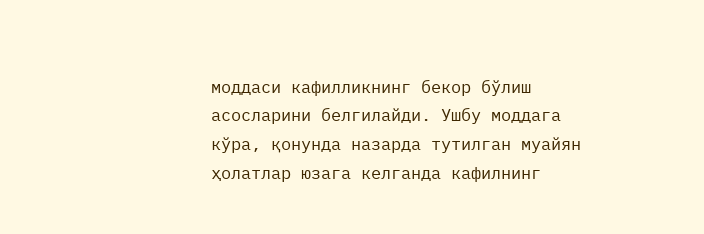моддаси кафилликнинг бекор бўлиш асосларини белгилайди. Ушбу моддага кўра, қонунда назарда тутилган муайян ҳолатлар юзага келганда кафилнинг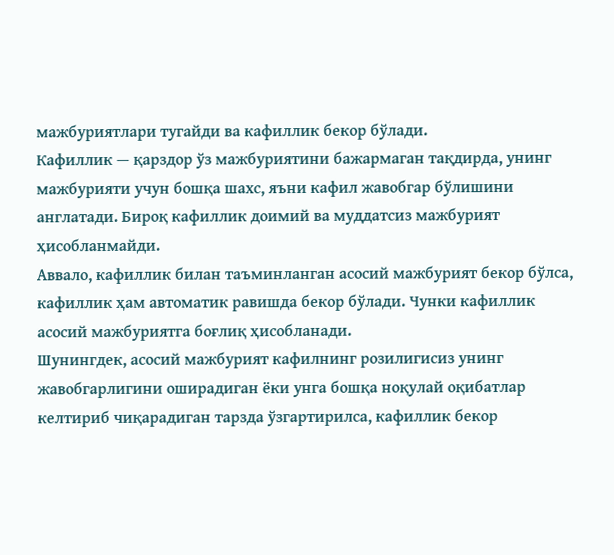мажбуриятлари тугайди ва кафиллик бекор бўлади.
Кафиллик — қарздор ўз мажбуриятини бажармаган тақдирда, унинг мажбурияти учун бошқа шахс, яъни кафил жавобгар бўлишини англатади. Бироқ кафиллик доимий ва муддатсиз мажбурият ҳисобланмайди.
Аввало, кафиллик билан таъминланган асосий мажбурият бекор бўлса, кафиллик ҳам автоматик равишда бекор бўлади. Чунки кафиллик асосий мажбуриятга боғлиқ ҳисобланади.
Шунингдек, асосий мажбурият кафилнинг розилигисиз унинг жавобгарлигини оширадиган ёки унга бошқа ноқулай оқибатлар келтириб чиқарадиган тарзда ўзгартирилса, кафиллик бекор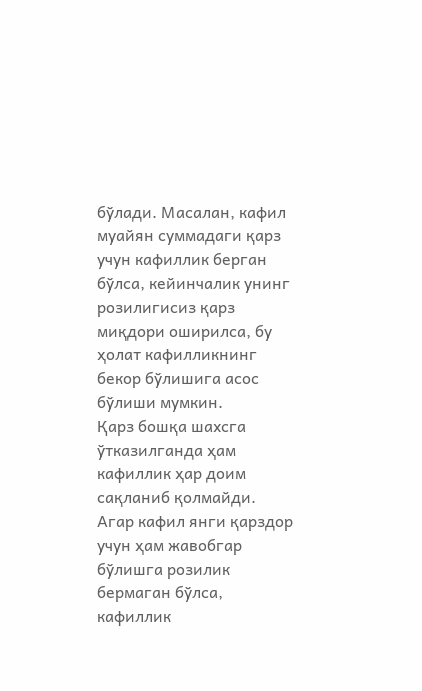бўлади. Масалан, кафил муайян суммадаги қарз учун кафиллик берган бўлса, кейинчалик унинг розилигисиз қарз миқдори оширилса, бу ҳолат кафилликнинг бекор бўлишига асос бўлиши мумкин.
Қарз бошқа шахсга ўтказилганда ҳам кафиллик ҳар доим сақланиб қолмайди. Агар кафил янги қарздор учун ҳам жавобгар бўлишга розилик бермаган бўлса, кафиллик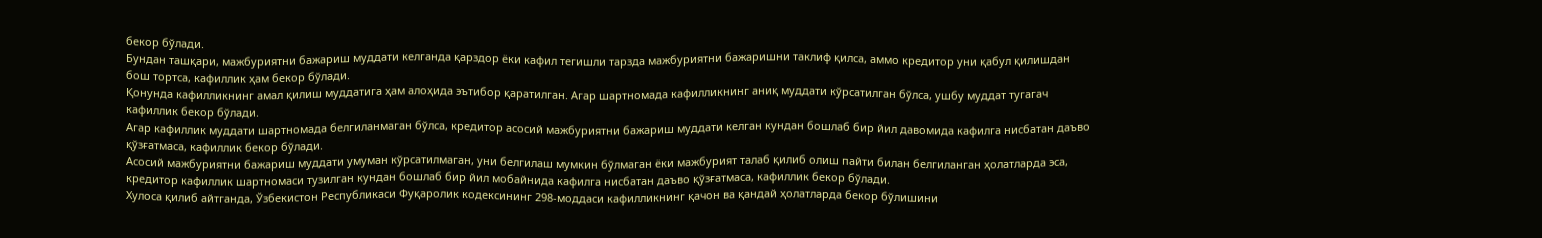бекор бўлади.
Бундан ташқари, мажбуриятни бажариш муддати келганда қарздор ёки кафил тегишли тарзда мажбуриятни бажаришни таклиф қилса, аммо кредитор уни қабул қилишдан бош тортса, кафиллик ҳам бекор бўлади.
Қонунда кафилликнинг амал қилиш муддатига ҳам алоҳида эътибор қаратилган. Агар шартномада кафилликнинг аниқ муддати кўрсатилган бўлса, ушбу муддат тугагач кафиллик бекор бўлади.
Агар кафиллик муддати шартномада белгиланмаган бўлса, кредитор асосий мажбуриятни бажариш муддати келган кундан бошлаб бир йил давомида кафилга нисбатан даъво қўзғатмаса, кафиллик бекор бўлади.
Асосий мажбуриятни бажариш муддати умуман кўрсатилмаган, уни белгилаш мумкин бўлмаган ёки мажбурият талаб қилиб олиш пайти билан белгиланган ҳолатларда эса, кредитор кафиллик шартномаси тузилган кундан бошлаб бир йил мобайнида кафилга нисбатан даъво қўзғатмаса, кафиллик бекор бўлади.
Хулоса қилиб айтганда, Ўзбекистон Республикаси Фуқаролик кодексининг 298-моддаси кафилликнинг қачон ва қандай ҳолатларда бекор бўлишини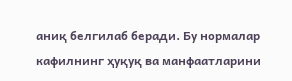аниқ белгилаб беради. Бу нормалар кафилнинг ҳуқуқ ва манфаатларини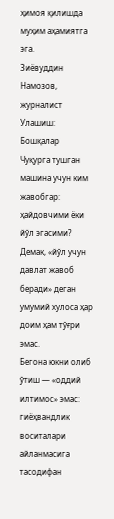ҳимоя қилишда муҳим аҳамиятга эга.
Зиёвуддин Намозов,
журналист
Улашиш:
Бошқалар
Чуқурга тушган машина учун ким жавобгар: ҳайдовчими ёки йўл эгасими?
Демак, «йўл учун давлат жавоб беради» деган умумий хулоса ҳар доим ҳам тўғри эмас.
Бегона юкни олиб ўтиш — «оддий илтимос» эмас: гиёҳвандлик воситалари айланмасига тасодифан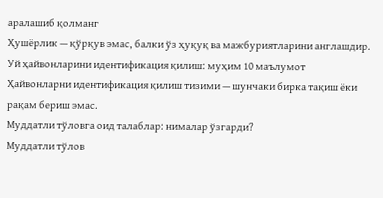аралашиб қолманг
Ҳушёрлик — қўрқув эмас, балки ўз ҳуқуқ ва мажбуриятларини англашдир.
Уй ҳайвонларини идентификация қилиш: муҳим 10 маълумот
Ҳайвонларни идентификация қилиш тизими — шунчаки бирка тақиш ёки рақам бериш эмас.
Муддатли тўловга оид талаблар: нималар ўзгарди?
Муддатли тўлов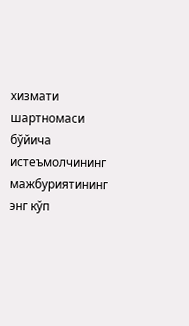хизмати шартномаси бўйича истеъмолчининг мажбуриятининг энг кўп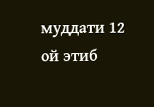муддати 12 ой этиб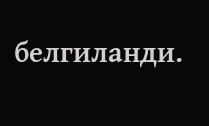белгиланди.